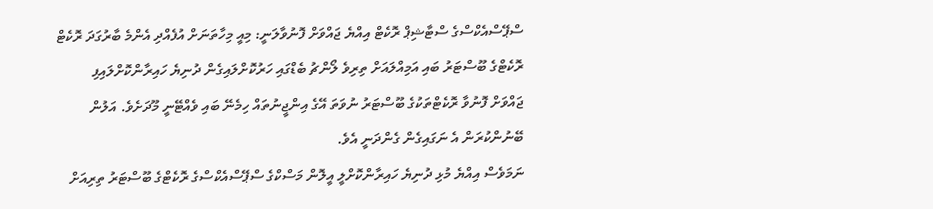ސްޕޭސްއެކްސްގެ ސްޓާޝިޕް ރޮކެޓް އިއްޔެ ޖައްވަށް ފޮނުވާލަނީ: މިއީ މިހާތަނަށް އުފެއްދި އެންމެ ބާރުގަދަ ރޮކެޓް
ރޮކެޓްގެ ބޫސްޓަރު ބައި އަމިއްލައަށް ތިރިވެ ލޯންޗު ބެޑްގައި ހަރުކޮށްލައިގެން ދުނިޔެ ހައިރާންކޮށްލައިފި
ޖައްވަށް ފޮނުވާ ރޮކެޓްތަކުގެ ބޫސްޓަރު ނުވަތަ އޭގެ އިންޖީނުތައް ހިމެނޭ ބައި ވެއްޓޭނީ މޫދަށެވެ. އަލުން ބޭނުންކުރަން އެ ނަގައިގެން ގެންދަނީ އެވެ.
ނަމަވެސް އިއްޔެ މުޅި ދުނިޔެ ހައިރާންކޮށްލީ އީލޮން މަސްކްގެ ސްޕޭސްއެކްސްގެ ރޮކެޓްގެ ބޫސްޓަރު ތިރިއަށް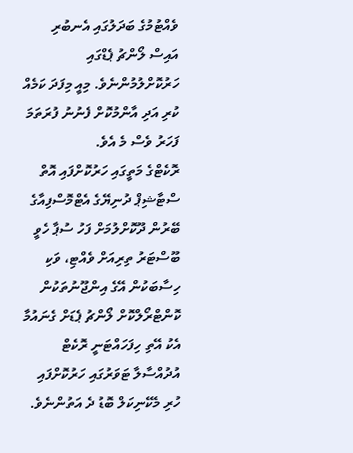ވެއްޓުމުގެ ބަދަލުގައި އެނބުރި އައިސް ލޯންޗު ޕެޑްގައި ހަރުކޮށްލުމުންނެވެ. މިއީ މިފަދަ ކަމެއް ކުރި އަދި އާންމުކޮށް ފެނުނު ފުރަތަމަ ފަހަރު ވެސް މެ އެވެ.
ރޮކެޓްގެ މަތީގައި ހަރުކޮށްފައި އޮތް ސްޓާޝިޕް ދުނިޔޭގެ އެޓްމޮސްފިއާގެ ބޭރުން ދޫކޮށްލުމަށް ފަހު ސުޕާ ހެވީ ބޫސްޓަރު ތިރިއަށް ވެއްޓި، ވަކި ހިސާބަކުން އޭގެ އިންޖޫނުތަކުން ކޮންޓްރޯލްކޮށް ލޯންޗު ޕެޑަށް ގެނައުމާ އެކު އޭތި ހިފަހައްޓަނީ ރޮކެޓް އުދުއްސާލާ ޓަވަރުގައި ހަރުކޮށްފައި ހުރި މެކޭނިކަލް ބޮޑު ދެ އަތުންނެވެ.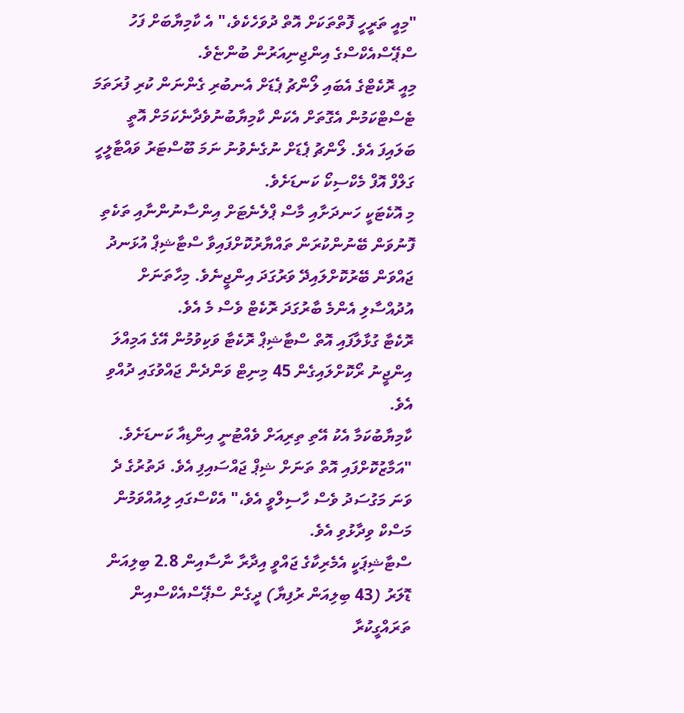"މިއީ ތަރީހީ ފޮތްތަކަށް އޮތް ދުވަހެކެވެ،" އެ ކާމިޔާބަށް ފަހު ސްޕޭސްއެކްސްގެ އިންޖިނިއަރުން ބުންޏެވެ.
މިއީ ރޮކެޓްގެ އެބައި ލޯންޗު ޕެޑަށް އެނބުރި ގެންނަން ކުރި ފުރަތަމަ ޓެސްޓްކަމުން އެގޮތަށް އެކަން ކާމިޔާބުނުވެދާނެކަމަށް އޮތީ ބަލައިފަ އެވެ. ލޯންޗު ޕެޑަށް ނުގެނެވުނު ނަމަ ބޫސްޓަރު ވައްޓާލީހީ ގަލްފް އޮފް މެކްސިކޯ ކަނޑަށެވެ.
މި އޮކެޓަކީ ހަނދަށާއި މާސް ޕްލެނެޓަށް އިންސާނުންނާއި ތަކެތި ފޮނުވަން ބޭނުންކުރަން ތައްޔާރުކޮށްފައިވާ ސްޓާޝިޕް އުޅަނދު ޖައްވަން ބޭރުކޮށްލައިދޭ ވަރުގަދަ އިންޖީނެވެ. މިހާތަނަށް އުދުއްސާލި އެންމެ ބާރުގަދަ ރޮކެޓް ވެސް މެ އެވެ.
ރޮކެޓާ ގުޅާލާފައި އޮތް ސްޓާޝިޕް ރޮކެޓާ ވަކިވުމުން އޭގެ އަމިއްލަ އިންޖީނު ރޯކޮށްލައިގެން 45 މިނިޓް ވަންދެން ޖައްވުގައި ދުއްވި އެވެ.
ކާމިޔާބުކަމާ އެކު އޭތި ތިރިއަށް ވެއްޓުނީ އިންޑިއާ ކަނޑަށެވެ.
"އަމާޒުކޮށްފައި އޮތް ތަނަށް ޝިޕް ޖައްސައިފި އެވެ. ދަތުރުގެ ދެ ވަނަ މަގުސަދު ވެސް ހާސިލްވީ އެވެ،" އެކްސްގައި ލިއުއްވަމުން މަސްކް ވިދާޅުވި އެވެ.
ސްޓާޝިޕަކީ އެމެރިކާގެ ޖައްވީ އިދާރާ ނާސާއިން 2.8 ބިލިއަން ޑޮލަރު (43 ބިލިއަން ރުފިޔާ) ދީގެން ސްޕޭސްއެކްސްއިން ތަރައްގީކުރާ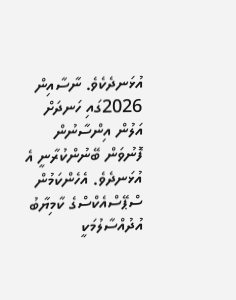އުޅަނދެކެވެ. ނާސާއިން 2026ގައި ހަނދަށް އަލުން އިންސާނުން ފޮނުވަން ބޭނުންކުރާނީ އެ އުޅަނދެވެ. އެހެންކަމުން ސްޕޭސްއެކްސްގެ ކާމިޔާބު އުދުއްސާލުމަކީ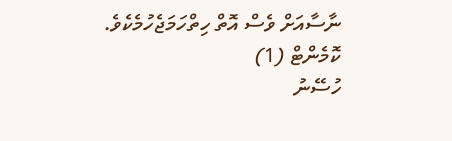ނާސާއަށް ވެސް އޮތް ހިތްހަމަޖެހުމެކެވެ.
ކޮމެންޓް (1)
ހުސޭނު